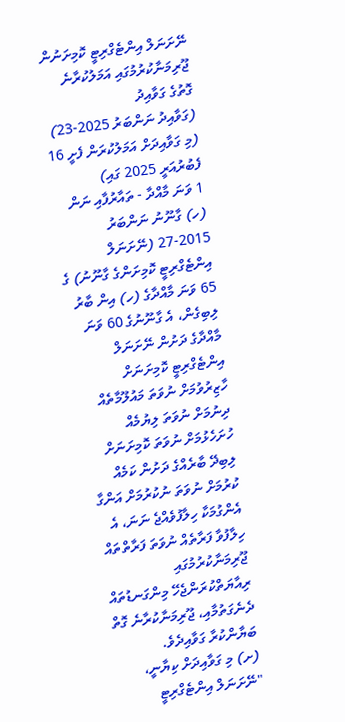ނޭށަނަލް އިންޓެގްރިޓީ ކޮމިށަނުން ޖޫރިމަނާކުރުމުގައި އަމަލުކުރާނެ ގޮތުގެ ގަވާއިދު
(ގަވާއިދު ނަންބަރު 2025-23)
(މި ގަވާއިދަށް އަމަލުކުރަން ފެށީ 16 ފެބުރުއަރީ 2025 ގައި)
1 ވަނަ މާއްދާ - ތައާރުފާއި ނަން
(ހ) ގާނޫނު ނަންބަރު 2015-27 (ނޭށަނަލް އިންޓެގްރިޓީ ކޮމިށަންގެ ގާނޫނު) ގެ 65 ވަނަ މާއްދާގެ (ހ) އިން ބާރު ލިބިގެން، އެ ގާނޫނުގެ 60 ވަނަ މާއްދާގެ ދަށުން ނޭށަނަލް އިންޓެގްރިޓީ ކޮމިށަނަށް ހާޒިރުވުމަށް ނުވަތަ މައުލޫމާތެއް ދިނުމަށް ނުވަތަ ލިޔުމެއް ހުށަހެޅުމަށް ނުވަތަ ކޮމިށަނަށް ލިބިދޭ ބާރެއްގެ ދަށުން ކަމެއް ކުރުމަށް ނުވަތަ ނުކުރުމަށް އަންގާ އެންގުމަކާ ހިލާފުވެއްޖެ ނަނަ، އެ ހިލާފުވާ ފަރާތެއް ނުވަތަ ފަރާތްތައް ޖޫރިމަނާކުރުމުގައި ރިއާޔަތްކުރަންޖެހޭ މިންގަނޑުތައް ދެނެގަތުމާއި، ޖޫރިމަނާކުރާނެ ގޮތް ބަޔާންކުރާ ގަވާއިދެވެ.
(ށ) މި ގަވާއިދަށް ކިޔާނީ، "ނޭށަނަލް އިންޓެގްރިޓީ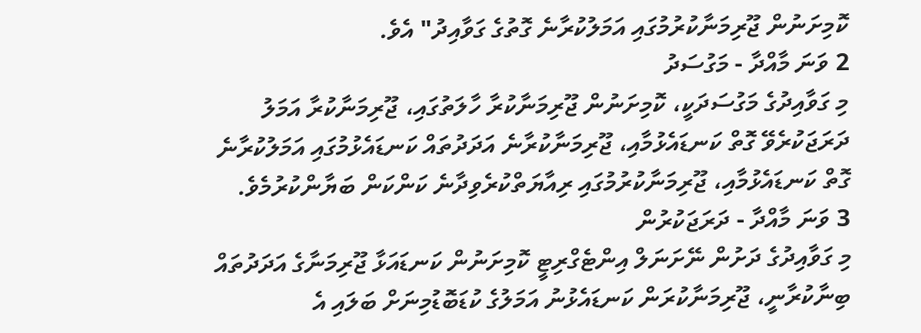ކޮމިށަނުން ޖޫރިމަނާކުރުމުގައި އަމަލުކުރާނެ ގޮތުގެ ގަވާއިދު" އެވެ.
2 ވަނަ މާއްދާ - މަގުސަދު
މި ގަވާއިދުގެ މަގުސަދަކީ، ކޮމިށަނުން ޖޫރިމަނާކުރާ ހާލަތުގައި، ޖޫރިމަނާކުރާ އަމަލު ދަރަޖަކުރެވޭ ގޮތް ކަނޑައެޅުމާއި، ޖޫރިމަނާކުރާނެ އަދަދުތައް ކަނޑައެޅުމުގައި އަމަލުކުރާނެ ގޮތް ކަނޑައެޅުމާއި، ޖޫރިމަނާކުރުމުގައި ރިއާޔަތްކުރެވިދާނެ ކަންކަން ބަޔާންކުރުމެވެ.
3 ވަނަ މާއްދާ - ދަރަޖަކުރުން
މި ގަވާއިދުގެ ދަށުން ނޭށަނަލް އިންޓެގްރިޓީ ކޮމިށަނުން ކަނޑައަޅާ ޖޫރިމަނާގެ އަދަދުތައް ބިނާކުރާނީ، ޖޫރިމަނާކުރަން ކަނޑައެޅުނު އަމަލުގެ ކުޑަބޮޑުމިނަށް ބަލައި އެ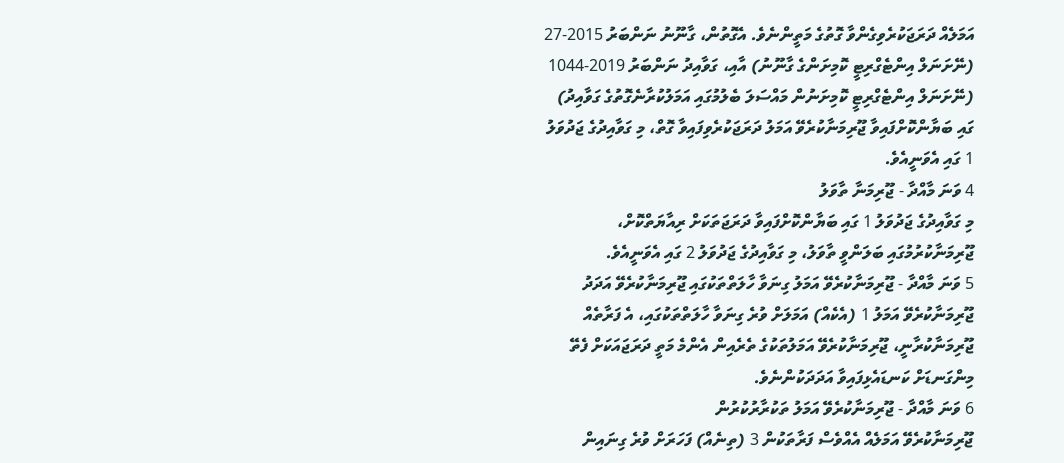އަމަލެއް ދަރަޖަކުރެވިގެންވާ ގޮތުގެ މަތީންނެވެ. އެގޮތުން، ގާނޫނު ނަންބަރު 2015-27 (ނޭށަނަލް އިންޓެގްރިޓީ ކޮމިށަންގެ ގާނޫނު) އާއި، ގަވާއިދު ނަންބަރު 2019-1044 (ނޭށަނަލް އިންޓެގްރިޓީ ކޮމިށަނުން މައްސަލަ ބެލުމުގައި އަމަލުކުރާނެގޮތުގެ ގަވާއިދު) ގައި ބަޔާންކޮށްފައިވާ ޖޫރިމަނާކުރެވޭ އަމަލު ދަރަޖަކުރެވިފައިވާ ގޮތް، މި ގަވާއިދުގެ ޖަދުވަލު 1 ގައި އެވަނީއެވެ.
4 ވަނަ މާއްދާ - ޖޫރިމަނާ ތާވަލު
މި ގަވާއިދުގެ ޖަދުވަލު 1 ގައި ބަޔާންކޮށްފައިވާ ދަރަޖަތަކަށް ރިއާޔަތްކޮށް، ޖޫރިމަނާކުރުމުގައި ބަލަންވީ ތާވަލު، މި ގަވާއިދުގެ ޖަދުވަލު 2 ގައި އެވަނީއެވެ.
5 ވަނަ މާއްދާ - ޖޫރިމަނާކުރެވޭ އަމަލު ގިނަވާ ހާލަތްތަކުގައި ޖޫރިމަނާކުރެވޭ އަދަދު
ޖޫރިމަނާކުރެވޭ އަމަލު 1 (އެކެއް) އަމަލަށް ވުރެ ގިނަވާ ހާލަތްތަކުގައި، އެ ފަރާތެއް ޖޫރިމަނާކުރާނީ، ޖޫރިމަނާކުރެވޭ އަމަލުތަކުގެ ތެރެއިން އެންމެ މަތީ ދަރަޖައަކަށް ފެތޭ މިންގަނޑަށް ކަނޑައެޅިފައިވާ އަދަދަކުންނެވެ.
6 ވަނަ މާއްދާ - ޖޫރިމަނާކުރެވޭ އަމަލު ތަކުރާރުކުރުން
ޖޫރިމަނާކުރެވޭ އަމަލެއް އެއްވެސް ފަރާތަކުން 3 (ތިނެއް) ފަހަރަށް ވުރެ ގިނައިން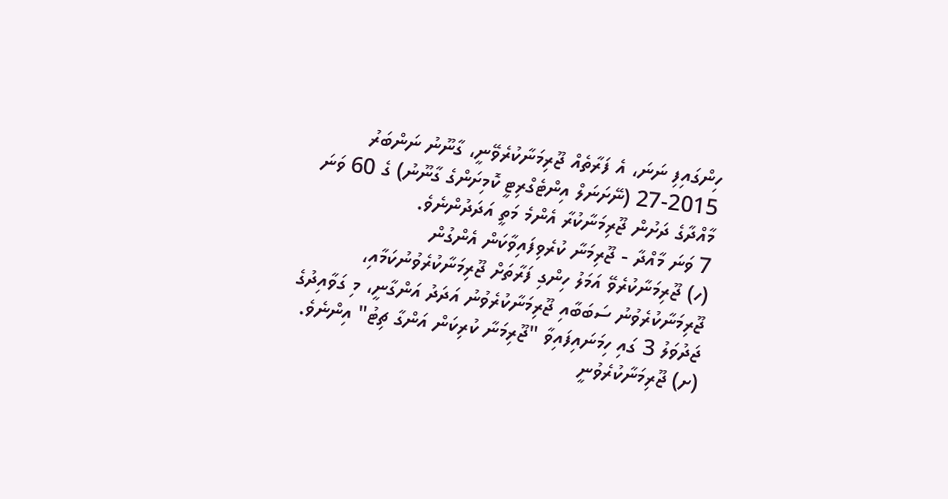ހިންގައިފި ނަނަ، އެ ފަރާތެއް ޖޫރިމަނާކުރެވޭނީ، ގާނޫނު ނަންބަރު 2015-27 (ނޭށަނަލް އިންޓެގްރިޓީ ކޮމިށަންގެ ގާނޫނު) ގެ 60 ވަނަ މާއްދާގެ ދަށުން ޖޫރިމަނާކުރާ އެންމެ މަތީ އަދަދުންނެވެ.
7 ވަނަ މާއްދާ - ޖޫރިމަނާ ކުރެވިފައިވާކަން އެންގުން
(ހ) ޖޫރިމަނާކުރެވޭ އަމަލު ހިންގި ފަރާތަށް ޖޫރިމަނާކުރެވުނުކަމާއި، ޖޫރިމަނާކުރެވުނު ސަބަބާއި ޖޫރިމަނާކުރެވުނު އަދަދު އަންގާނީ، މި ގަވާއިދުގެ ޖަދުވަލު 3 ގައި ހިމަނައިފައިވާ "ޖޫރިމަނާ ކުރިކަން އަންގާ ޗިޓު" އިންނެވެ.
(ށ) ޖޫރިމަނާކުރެވުނީ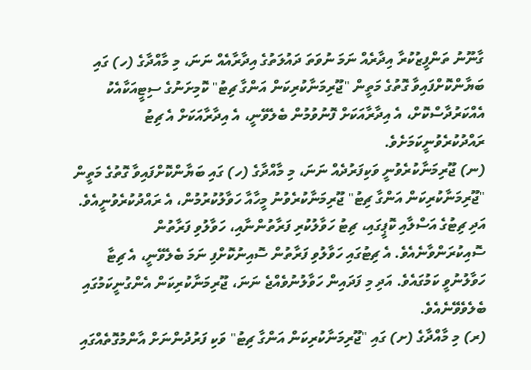ގާނޫނު ތަންފީޒުކުރާ އިދާރެއް ނަމަ ނުވަތަ ދައުލަތުގެ އިދާރާއެއް ނަނަ، މި މާއްދާގެ (ހ) ގައި ބަޔާންކޮށްފައިވާ ގޮތުގެ މަތީން "ޖޫރިމަނާކުރިކަން އަންގާ ޗިޓު" ކޮމިށަނުގެ ސިޓީއަކާއެކު އެއްކަރުދާސްކޮށް، އެ އިދާރާއަކަށް ފޮނުވުމުން ބެލެވޭނީ، އެ އިދާރާއަކަށް އެ ޗިޓު ރައްދުކުރެވުނީކަމަށެވެ.
(ނ) ޖޫރިމަނާކުރެވުނީ ވަކިފަރުދެއް ނަނަ، މި މާއްދާގެ (ހ) ގައި ބަޔާންކޮށްފައިވާ ގޮތުގެ މަތީން "ޖޫރިމަނާކުރިކަން އަންގާ ޗިޓު" ޖޫރިމަނާކުރެވުނު މީހާއާ ހަވާލުކުރުމުން، އެ ރައްދުކުރެވުނީއެވެ. އަދި ޗިޓުގެ އަސްލާއި ކޮޕީގައި، ޗިޓު ހަވާލުކުރި ފަރާތުންނާއި، ހަވާލުވި ފަރާތުން ސޮއިކުރަންވާނެއެވެ. އެ ޗިޓުގައި ހަވާލުވި ފަރާތުން ސޮއިނުކޮށްފި ނަމަ ބެލެވޭނީ، އެ ޗިޓާ ހަވާލުނުވީ ކަމުގައެވެ. އަދި މި ފަދައިން ހަވާލުނުވެއްޖެ ނަނަ، ޖޫރިމަނާކުރިކަން އެންގުނީކަމުގައި ބެލެވެވޭނެއެވެ.
(ރ) މި މާއްދާގެ (ށ) ގައި "ޖޫރިމަނާކުރިކަން އަންގާ ޗިޓު" ވަކި ފަރުދުންނަށް އާންމުގޮތެއްގައި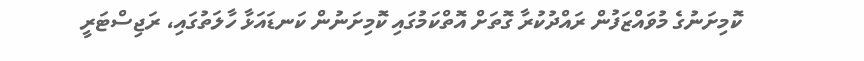ކޮމިށަނުގެ މުވައްޒަފުން ރައްދުކުރާ ގޮތަށް އޮތްކަމުގައި ކޮމިށަނުން ކަނޑައަޅާ ހާލަތުގައި، ރަޖިސްޓަރީ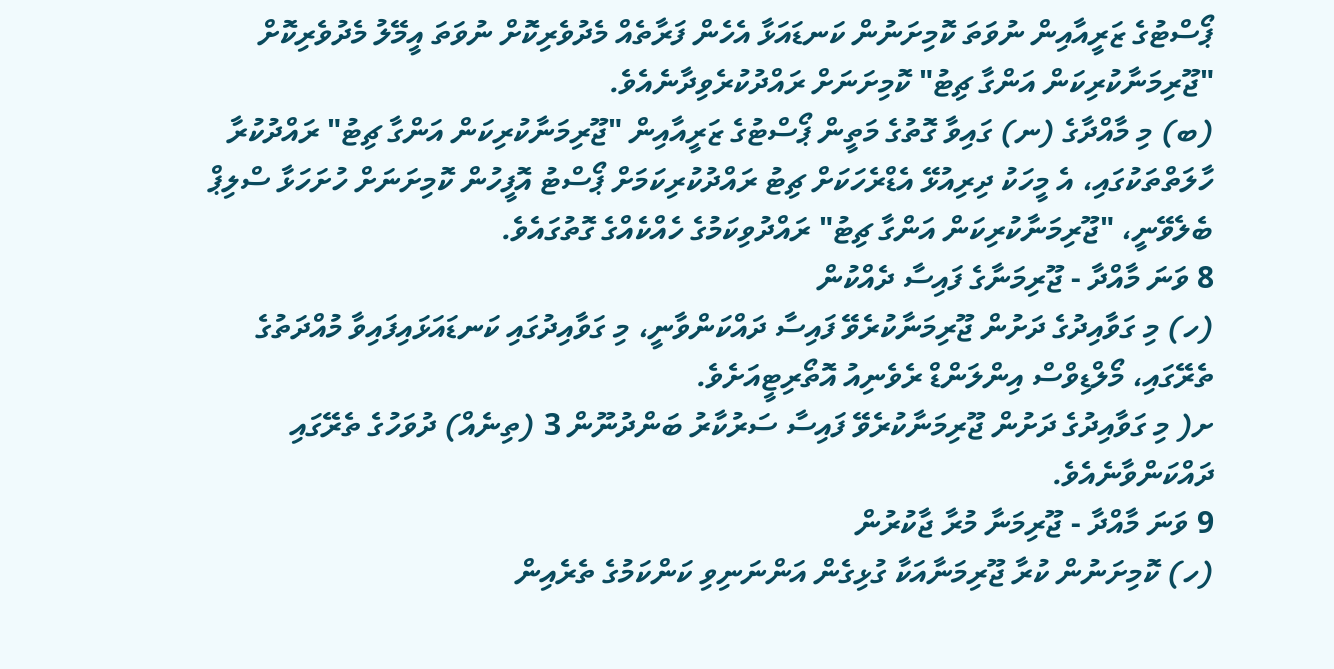ޕޯސްޓުގެ ޒަރީއާއިން ނުވަތަ ކޮމިށަނުން ކަނޑައަޅާ އެހެން ފަރާތެއް މެދުވެރިކޮށް ނުވަތަ އީމޭލު މެދުވެރިކޮށް "ޖޫރިމަނާކުރިކަން އަންގާ ޗިޓު" ކޮމިށަނަށް ރައްދުކުރެވިދާނެއެވެ.
(ބ) މި މާއްދާގެ (ނ) ގައިވާ ގޮތުގެ މަތީން ޕޯސްޓުގެ ޒަރީއާއިން "ޖޫރިމަނާކުރިކަން އަންގާ ޗިޓު" ރައްދުކުރާ ހާލަތްތަކުގައި، އެ މީހަކު ދިރިއުޅޭ އެޑްރެހަކަށް ޗިޓު ރައްދުކުރިކަމަށް ޕޯސްޓު އޮފީހުން ކޮމިށަނަށް ހުށަހަޅާ ސްލިޕް ބެލެވޭނީ، "ޖޫރިމަނާކުރިކަން އަންގާ ޗިޓު" ރައްދުވިކަމުގެ ހެއްކެއްގެ ގޮތުގައެވެ.
8 ވަނަ މާއްދާ - ޖޫރިމަނާގެ ފައިސާ ދެއްކުން
(ހ) މި ގަވާއިދުގެ ދަށުން ޖޫރިމަނާކުރެވޭ ފައިސާ ދައްކަންވާނީ، މި ގަވާއިދުގައި ކަނޑައަޅައިފައިވާ މުއްދަތުގެ ތެރޭގައި، މޯލްޑިވްސް އިންލަންޑް ރެވެނިއު އޮތޯރިޓީއަށެވެ.
ށ( މި ގަވާއިދުގެ ދަށުން ޖޫރިމަނާކުރެވޭ ފައިސާ ސަރުކާރު ބަންދުނޫން 3 (ތިނެއް) ދުވަހުގެ ތެރޭގައި ދައްކަންވާނެއެވެ.
9 ވަނަ މާއްދާ - ޖޫރިމަނާ މުރާ ޖާކުރުން
(ހ) ކޮމިށަނުން ކުރާ ޖޫރިމަނާއަކާ ގުޅިގެން އަންނަނިވި ކަންކަމުގެ ތެރެއިން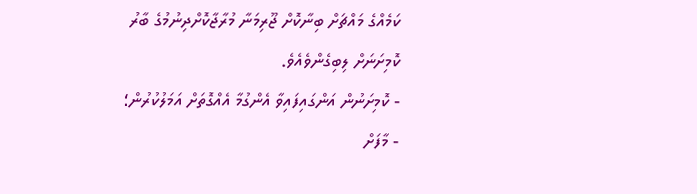ކަމެއްގެ މައްޗަށް ބިނާކޮށް ޖޫރިމަނާ މުރާޖާކޮށްދިނުމުގެ ބާރު ކޮމިށަނަށް ލިބިގެންވެއެވެ.
- ކޮމިށަނުން އަންގައިފައިވާ އެންގުމާ އެއްގޮތަށް އަމަލުކުރުން؛
- މާފަށް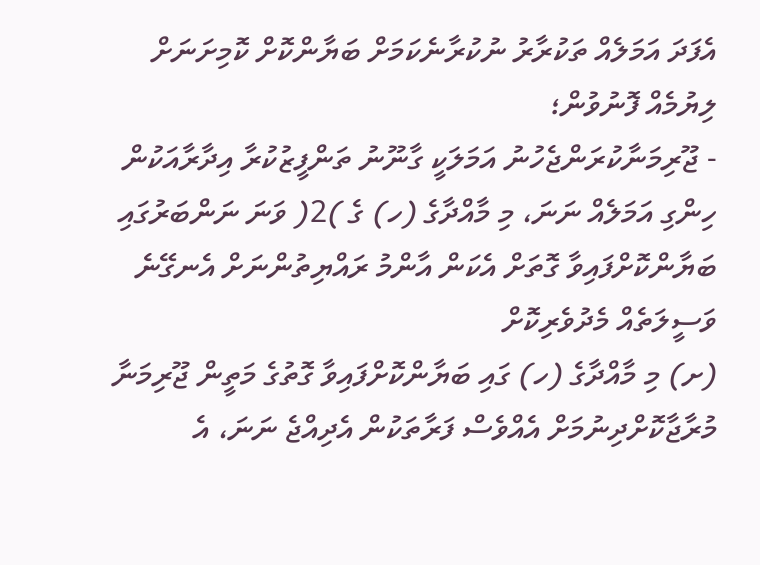އެފަދަ އަމަލެއް ތަކުރާރު ނުކުރާނެކަމަށް ބަޔާންކޮށް ކޮމިށަނަށް ލިޔުމެއް ފޮނުވުން؛
- ޖޫރިމަނާކުރަންޖެހުނު އަމަލަކީ ގާނޫނު ތަންފީޒުކުރާ އިދާރާއަކުން ހިންގި އަމަލެއް ނަނަ، މި މާއްދާގެ (ހ) ގެ )2( ވަނަ ނަންބަރުގައި ބަޔާންކޮށްފައިވާ ގޮތަށް އެކަން އާންމު ރައްޔިތުންނަށް އެނގޭނެ ވަސީލަތެއް މެދުވެރިކޮށް
(ށ) މި މާއްދާގެ (ހ) ގައި ބަޔާންކޮށްފައިވާ ގޮތުގެ މަތީން ޖޫރިމަނާ މުރާޖާކޮށްދިނުމަށް އެއްވެސް ފަރާތަކުން އެދިއްޖެ ނަނަ، އެ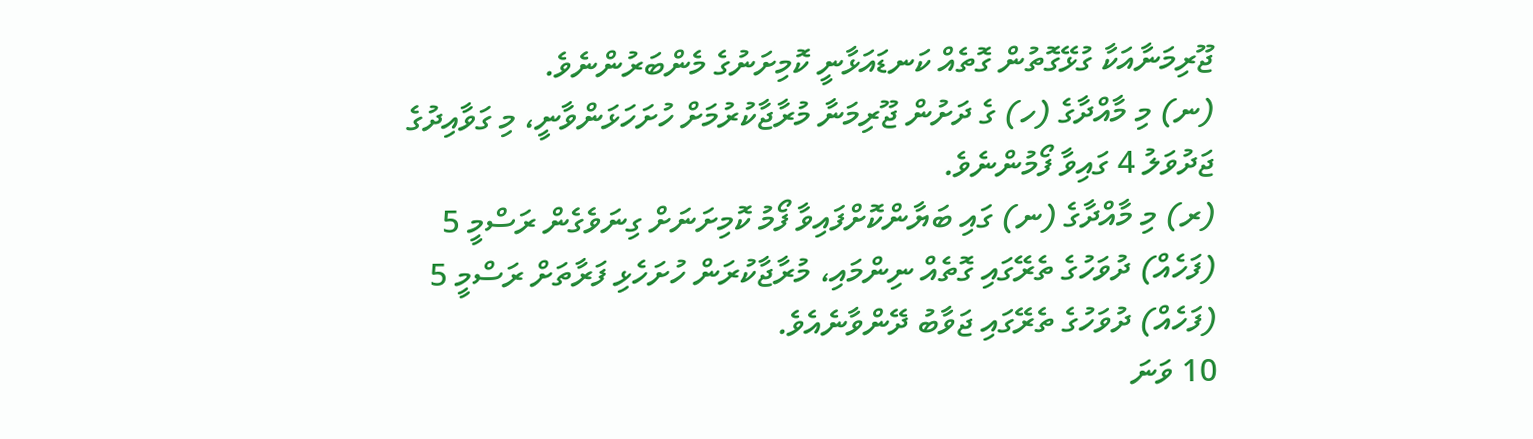ޖޫރިމަނާއަކާ ގުޅޭގޮތުން ގޮތެއް ކަނޑައަޅާނީ ކޮމިށަނުގެ މެންބަރުންނެވެ.
(ނ) މި މާއްދާގެ (ހ) ގެ ދަށުން ޖޫރިމަނާ މުރާޖާކުރުމަށް ހުށަހަޅަންވާނީ، މި ގަވާއިދުގެ ޖަދުވަލު 4 ގައިވާ ފޯމުންނެވެ.
(ރ) މި މާއްދާގެ (ނ) ގައި ބަޔާންކޮށްފައިވާ ފޯމު ކޮމިށަނަށް ގިނަވެގެން ރަސްމީ 5 (ފަހެއް) ދުވަހުގެ ތެރޭގައި ގޮތެއް ނިންމައި، މުރާޖާކުރަން ހުށަހެޅި ފަރާތަށް ރަސްމީ 5 (ފަހެއް) ދުވަހުގެ ތެރޭގައި ޖަވާބު ދޭންވާނެއެވެ.
10 ވަނަ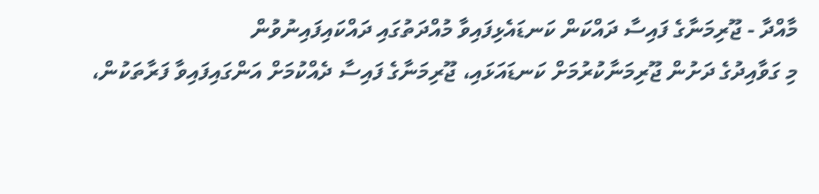މާއްދާ - ޖޫރިމަނާގެ ފައިސާ ދައްކަން ކަނޑައެޅިފައިވާ މުއްދަތުގައި ދައްކައިފައިނުވުން
މި ގަވާއިދުގެ ދަށުން ޖޫރިމަނާކުރުމަށް ކަނޑައަޅައި، ޖޫރިމަނާގެ ފައިސާ ދެއްކުމަށް އަންގައިފައިވާ ފަރާތަކުން،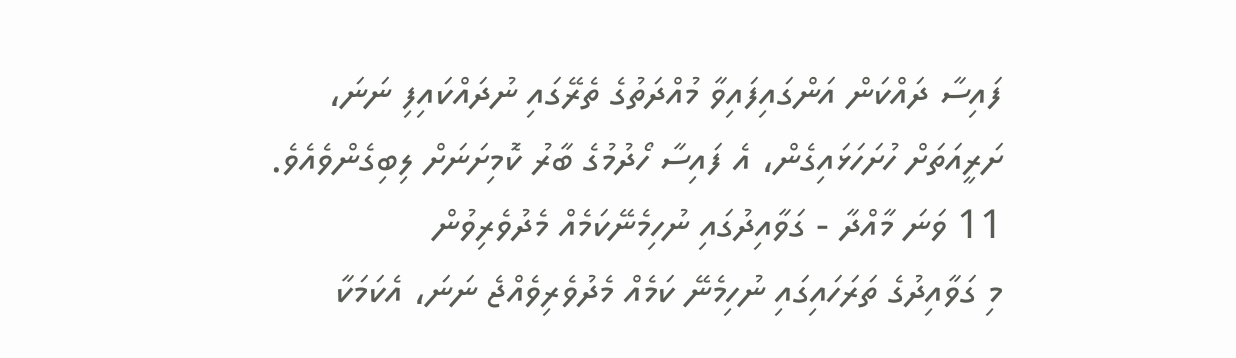ފައިސާ ދައްކަން އަންގައިފައިވާ މުއްދަތުގެ ތެރޭގައި ނުދައްކައިފި ނަނަ، ށަރީއަތަށް ހުށަހަޅައިގެން، އެ ފައިސާ ހޯދުމުގެ ބާރު ކޮމިށަނަށް ލިބިގެންވެއެވެ.
11 ވަނަ މާއްދާ - ގަވާއިދުގައި ނުހިމެނޭކަމެއް މެދުވެރިވުން
މި ގަވާއިދުގެ ތަރަހައިގައި ނުހިމެނޭ ކަމެއް މެދުވެރިވެއްޖެ ނަނަ، އެކަމަކާ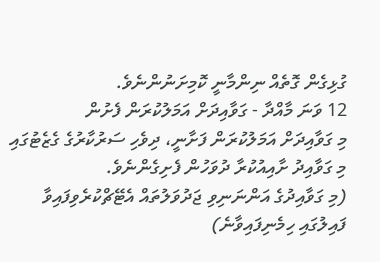ގުޅިގެން ގޮތެއް ނިންމާނީ ކޮމިށަނުންނެވެ.
12 ވަނަ މާއްދާ - ގަވާއިދަށް އަމަލުކުރަން ފެށުން
މި ގަވާއިދަށް އަމަލުކުރަން ފަށާނީ، ދިވެހި ސަރުކާރުގެ ގެޒެޓުގައި މި ގަވާއިދު ށާއިއުކުރާ ދުވަހުން ފެށިގެންނެވެ.
(މި ގަވާއިދުގެ އަންނަނިވި ޖަދުވަލުތައް އެޓޭޗްކުރެވިފައިވާ ފައިލުގައި ހިމެނިފައިވާނެ)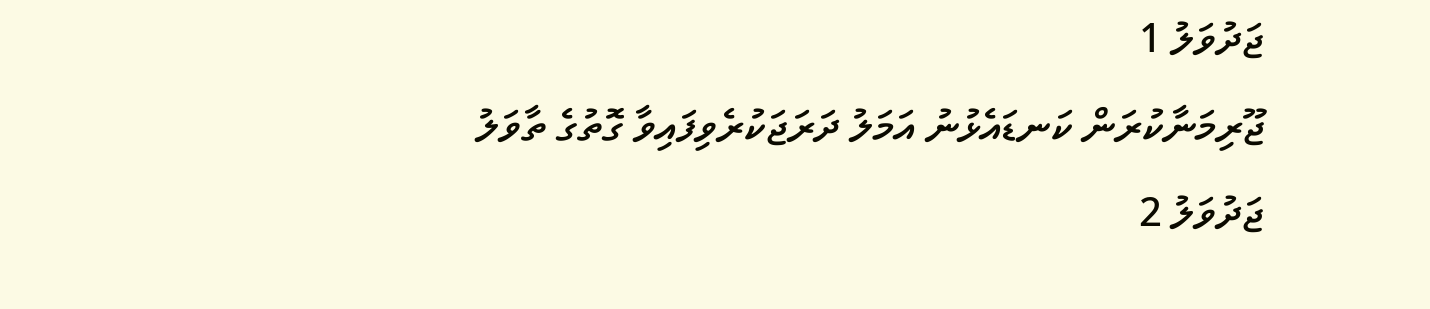ޖަދުވަލު 1
ޖޫރިމަނާކުރަން ކަނޑައެޅުނު އަމަލު ދަރަޖަކުރެވިފައިވާ ގޮތުގެ ތާވަލު
ޖަދުވަލު 2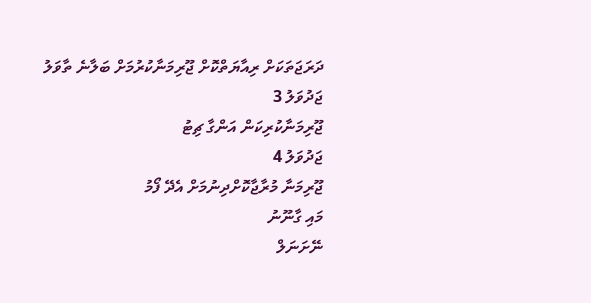ދަރަޖަތަކަށް ރިއާޔަތްކޮށް ޖޫރިމަނާކުރުމަށް ބަލާނެ ތާވަލު
ޖަދުވަލު 3
ޖޫރިމަނާކުރިކަން އަންގާ ޗިޓު
ޖަދުވަލު 4
ޖޫރިމަނާ މުރާޖާކޮށްދިނުމަށް އެދޭ ފޯމު
މައި ގާނޫނު
ނޭށަނަލް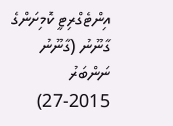އިންޓެގްރިޓީ ކޮމިށަންގެ ގާނޫނު (ގާނޫނު ނަންބަރު 2015-27)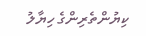ކިޔުންތެރިންގެ ހިޔާލު